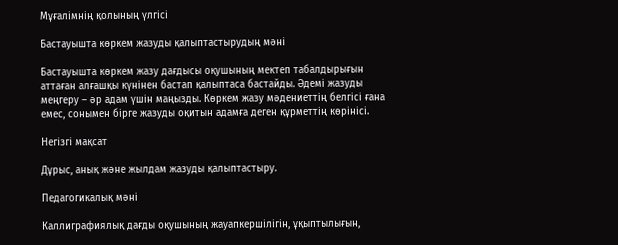Мұғалімнің қолының үлгісі

Бастауышта көркем жазуды қалыптастырудың мәні

Бастауышта көркем жазу дағдысы оқушының мектеп табалдырығын аттаған алғашқы күнінен бастап қалыптаса бастайды. Әдемі жазуды меңгеру – әр адам үшін маңызды. Көркем жазу мәдениеттің белгісі ғана емес, сонымен бірге жазуды оқитын адамға деген құрметтің көрінісі.

Негізгі мақсат

Дұрыс, анық және жылдам жазуды қалыптастыру.

Педагогикалық мәні

Каллиграфиялық дағды оқушының жауапкершілігін, ұқыптылығын,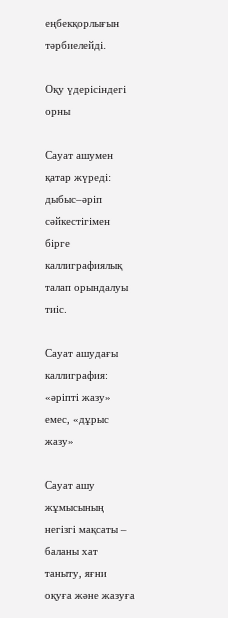еңбекқорлығын тәрбиелейді.

Оқу үдерісіндегі орны

Сауат ашумен қатар жүреді: дыбыс–әріп сәйкестігімен бірге каллиграфиялық талап орындалуы тиіс.

Сауат ашудағы каллиграфия: «әріпті жазу» емес, «дұрыс жазу»

Сауат ашу жұмысының негізгі мақсаты – баланы хат таныту, яғни оқуға және жазуға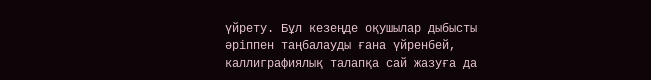үйрету. Бұл кезеңде оқушылар дыбысты әріппен таңбалауды ғана үйренбей, каллиграфиялық талапқа сай жазуға да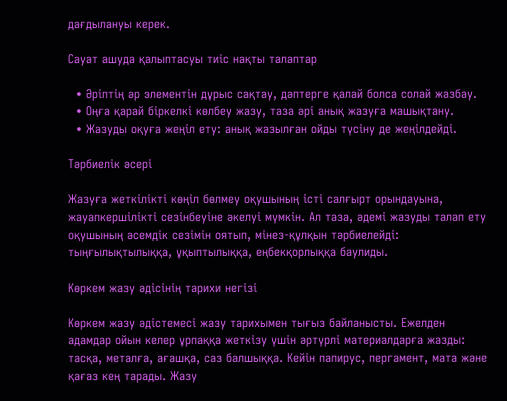дағдылануы керек.

Сауат ашуда қалыптасуы тиіс нақты талаптар

  • Әріптің әр элементін дұрыс сақтау, дәптерге қалай болса солай жазбау.
  • Оңға қарай біркелкі көлбеу жазу, таза әрі анық жазуға машықтану.
  • Жазуды оқуға жеңіл ету: анық жазылған ойды түсіну де жеңілдейді.

Тәрбиелік әсері

Жазуға жеткілікті көңіл бөлмеу оқушының істі салғырт орындауына, жауапкершілікті сезінбеуіне әкелуі мүмкін. Ал таза, әдемі жазуды талап ету оқушының әсемдік сезімін оятып, мінез-құлқын тәрбиелейді: тыңғылықтылыққа, ұқыптылыққа, еңбекқорлыққа баулиды.

Көркем жазу әдісінің тарихи негізі

Көркем жазу әдістемесі жазу тарихымен тығыз байланысты. Ежелден адамдар ойын келер ұрпаққа жеткізу үшін әртүрлі материалдарға жазды: тасқа, металға, ағашқа, саз балшыққа. Кейін папирус, пергамент, мата және қағаз кең тарады. Жазу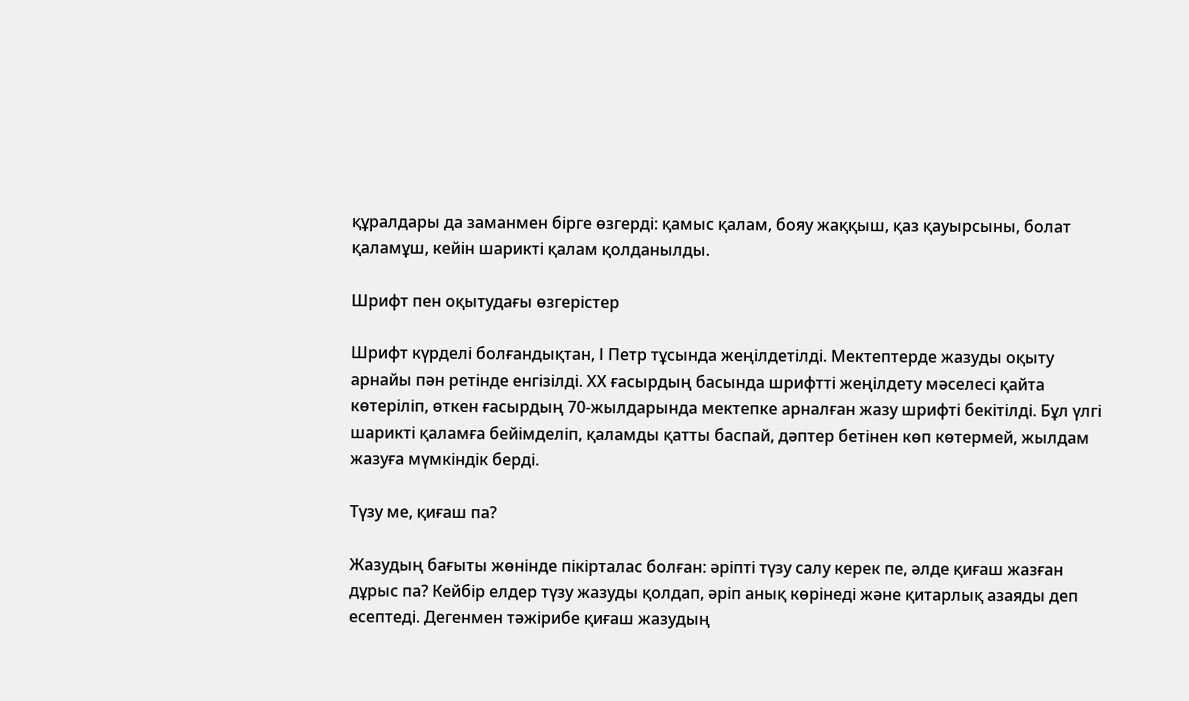құралдары да заманмен бірге өзгерді: қамыс қалам, бояу жаққыш, қаз қауырсыны, болат қаламұш, кейін шарикті қалам қолданылды.

Шрифт пен оқытудағы өзгерістер

Шрифт күрделі болғандықтан, І Петр тұсында жеңілдетілді. Мектептерде жазуды оқыту арнайы пән ретінде енгізілді. ХХ ғасырдың басында шрифтті жеңілдету мәселесі қайта көтеріліп, өткен ғасырдың 70-жылдарында мектепке арналған жазу шрифті бекітілді. Бұл үлгі шарикті қаламға бейімделіп, қаламды қатты баспай, дәптер бетінен көп көтермей, жылдам жазуға мүмкіндік берді.

Түзу ме, қиғаш па?

Жазудың бағыты жөнінде пікірталас болған: әріпті түзу салу керек пе, әлде қиғаш жазған дұрыс па? Кейбір елдер түзу жазуды қолдап, әріп анық көрінеді және қитарлық азаяды деп есептеді. Дегенмен тәжірибе қиғаш жазудың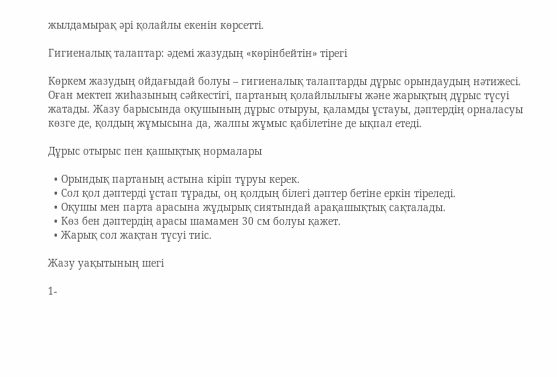жылдамырақ әрі қолайлы екенін көрсетті.

Гигиеналық талаптар: әдемі жазудың «көрінбейтін» тірегі

Көркем жазудың ойдағыдай болуы – гигиеналық талаптарды дұрыс орындаудың нәтижесі. Оған мектеп жиһазының сәйкестігі, партаның қолайлылығы және жарықтың дұрыс түсуі жатады. Жазу барысында оқушының дұрыс отыруы, қаламды ұстауы, дәптердің орналасуы көзге де, қолдың жұмысына да, жалпы жұмыс қабілетіне де ықпал етеді.

Дұрыс отырыс пен қашықтық нормалары

  • Орындық партаның астына кіріп тұруы керек.
  • Сол қол дәптерді ұстап тұрады, оң қолдың білегі дәптер бетіне еркін тіреледі.
  • Оқушы мен парта арасына жұдырық сиятындай арақашықтық сақталады.
  • Көз бен дәптердің арасы шамамен 30 см болуы қажет.
  • Жарық сол жақтан түсуі тиіс.

Жазу уақытының шегі

1-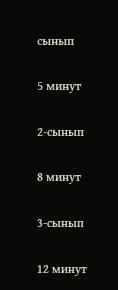сынып

5 минут

2-сынып

8 минут

3-сынып

12 минут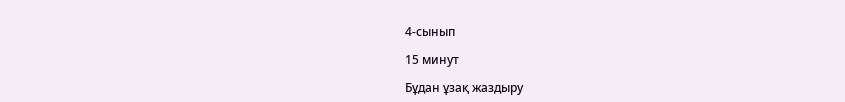4-сынып

15 минут

Бұдан ұзақ жаздыру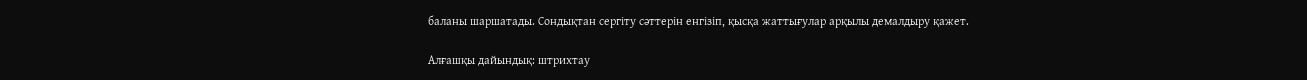баланы шаршатады. Сондықтан сергіту сәттерін енгізіп, қысқа жаттығулар арқылы демалдыру қажет.

Алғашқы дайындық: штрихтау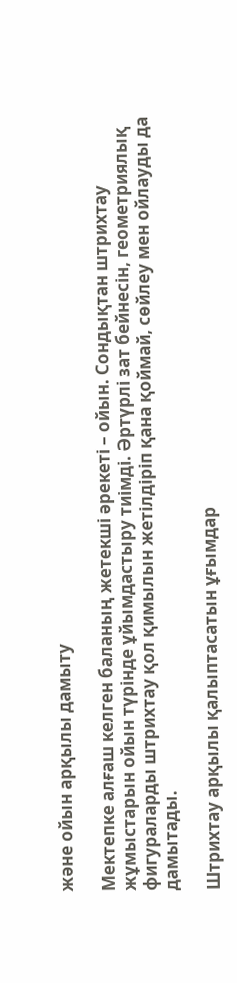және ойын арқылы дамыту

Мектепке алғаш келген баланың жетекші әрекеті – ойын. Сондықтан штрихтау жұмыстарын ойын түрінде ұйымдастыру тиімді. Әртүрлі зат бейнесін, геометриялық фигураларды штрихтау қол қимылын жетілдіріп қана қоймай, сөйлеу мен ойлауды да дамытады.

Штрихтау арқылы қалыптасатын ұғымдар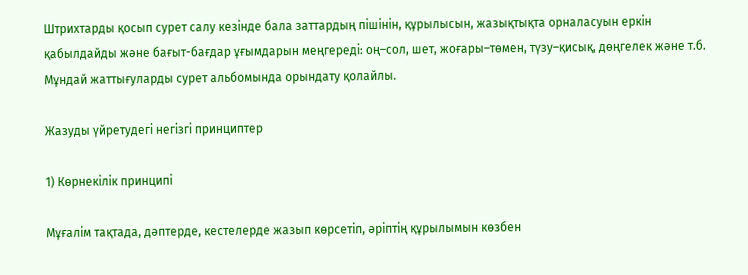Штрихтарды қосып сурет салу кезінде бала заттардың пішінін, құрылысын, жазықтықта орналасуын еркін қабылдайды және бағыт-бағдар ұғымдарын меңгереді: оң–сол, шет, жоғары–төмен, түзу–қисық, дөңгелек және т.б. Мұндай жаттығуларды сурет альбомында орындату қолайлы.

Жазуды үйретудегі негізгі принциптер

1) Көрнекілік принципі

Мұғалім тақтада, дәптерде, кестелерде жазып көрсетіп, әріптің құрылымын көзбен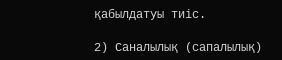қабылдатуы тиіс.

2) Саналылық (сапалылық)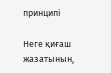принципі

Неге қиғаш жазатынын,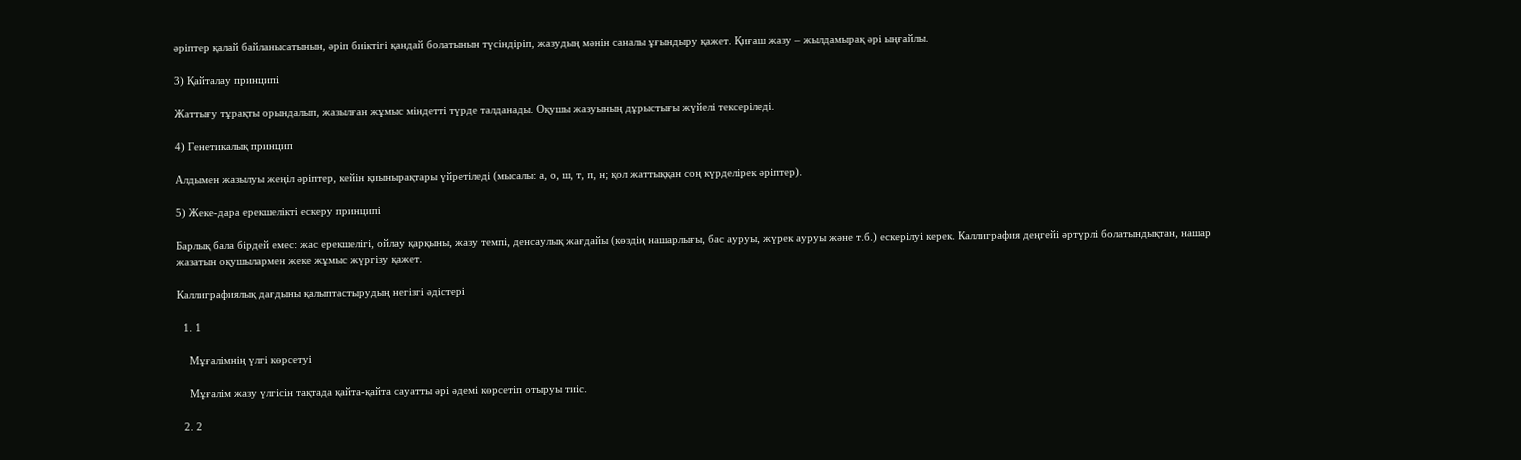әріптер қалай байланысатынын, әріп биіктігі қандай болатынын түсіндіріп, жазудың мәнін саналы ұғындыру қажет. Қиғаш жазу – жылдамырақ әрі ыңғайлы.

3) Қайталау принципі

Жаттығу тұрақты орындалып, жазылған жұмыс міндетті түрде талданады. Оқушы жазуының дұрыстығы жүйелі тексеріледі.

4) Генетикалық принцип

Алдымен жазылуы жеңіл әріптер, кейін қиынырақтары үйретіледі (мысалы: а, о, ш, т, п, н; қол жаттыққан соң күрделірек әріптер).

5) Жеке-дара ерекшелікті ескеру принципі

Барлық бала бірдей емес: жас ерекшелігі, ойлау қарқыны, жазу темпі, денсаулық жағдайы (көздің нашарлығы, бас ауруы, жүрек ауруы және т.б.) ескерілуі керек. Каллиграфия деңгейі әртүрлі болатындықтан, нашар жазатын оқушылармен жеке жұмыс жүргізу қажет.

Каллиграфиялық дағдыны қалыптастырудың негізгі әдістері

  1. 1

    Мұғалімнің үлгі көрсетуі

    Мұғалім жазу үлгісін тақтада қайта-қайта сауатты әрі әдемі көрсетіп отыруы тиіс.

  2. 2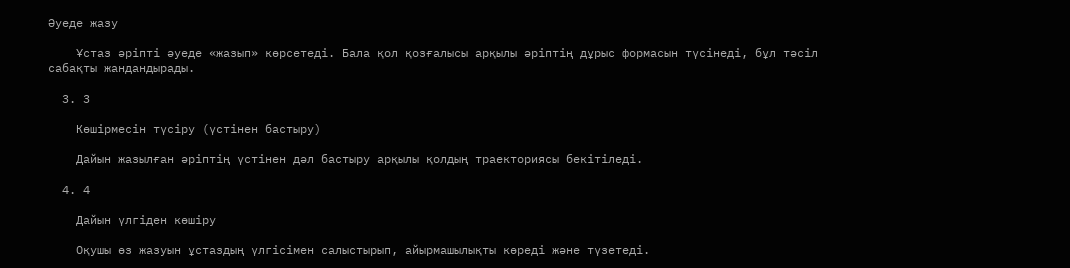Әуеде жазу

    Ұстаз әріпті әуеде «жазып» көрсетеді. Бала қол қозғалысы арқылы әріптің дұрыс формасын түсінеді, бұл тәсіл сабақты жандандырады.

  3. 3

    Көшірмесін түсіру (үстінен бастыру)

    Дайын жазылған әріптің үстінен дәл бастыру арқылы қолдың траекториясы бекітіледі.

  4. 4

    Дайын үлгіден көшіру

    Оқушы өз жазуын ұстаздың үлгісімен салыстырып, айырмашылықты көреді және түзетеді.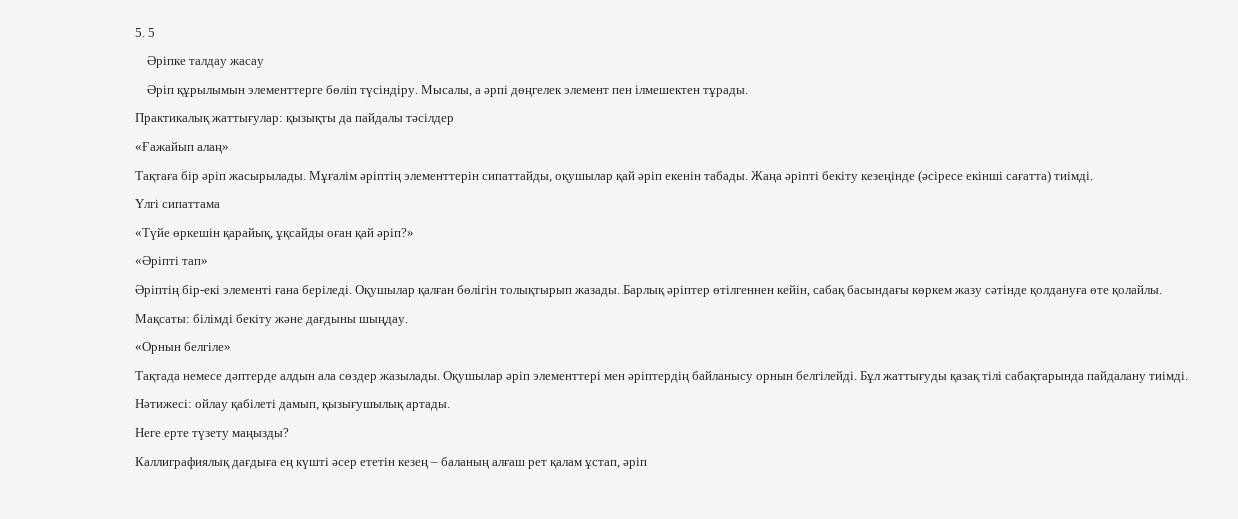5. 5

    Әріпке талдау жасау

    Әріп құрылымын элементтерге бөліп түсіндіру. Мысалы, а әрпі дөңгелек элемент пен ілмешектен тұрады.

Практикалық жаттығулар: қызықты да пайдалы тәсілдер

«Ғажайып алаң»

Тақтаға бір әріп жасырылады. Мұғалім әріптің элементтерін сипаттайды, оқушылар қай әріп екенін табады. Жаңа әріпті бекіту кезеңінде (әсіресе екінші сағатта) тиімді.

Үлгі сипаттама

«Түйе өркешін қарайық, ұқсайды оған қай әріп?»

«Әріпті тап»

Әріптің бір-екі элементі ғана беріледі. Оқушылар қалған бөлігін толықтырып жазады. Барлық әріптер өтілгеннен кейін, сабақ басындағы көркем жазу сәтінде қолдануға өте қолайлы.

Мақсаты: білімді бекіту және дағдыны шыңдау.

«Орнын белгіле»

Тақтада немесе дәптерде алдын ала сөздер жазылады. Оқушылар әріп элементтері мен әріптердің байланысу орнын белгілейді. Бұл жаттығуды қазақ тілі сабақтарында пайдалану тиімді.

Нәтижесі: ойлау қабілеті дамып, қызығушылық артады.

Неге ерте түзету маңызды?

Каллиграфиялық дағдыға ең күшті әсер ететін кезең – баланың алғаш рет қалам ұстап, әріп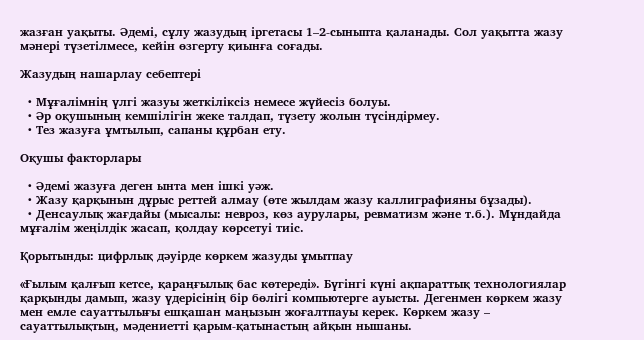жазған уақыты. Әдемі, сұлу жазудың іргетасы 1–2-сыныпта қаланады. Сол уақытта жазу мәнері түзетілмесе, кейін өзгерту қиынға соғады.

Жазудың нашарлау себептері

  • Мұғалімнің үлгі жазуы жеткіліксіз немесе жүйесіз болуы.
  • Әр оқушының кемшілігін жеке талдап, түзету жолын түсіндірмеу.
  • Тез жазуға ұмтылып, сапаны құрбан ету.

Оқушы факторлары

  • Әдемі жазуға деген ынта мен ішкі уәж.
  • Жазу қарқынын дұрыс реттей алмау (өте жылдам жазу каллиграфияны бұзады).
  • Денсаулық жағдайы (мысалы: невроз, көз аурулары, ревматизм және т.б.). Мұндайда мұғалім жеңілдік жасап, қолдау көрсетуі тиіс.

Қорытынды: цифрлық дәуірде көркем жазуды ұмытпау

«Ғылым қалғып кетсе, қараңғылық бас көтереді». Бүгінгі күні ақпараттық технологиялар қарқынды дамып, жазу үдерісінің бір бөлігі компьютерге ауысты. Дегенмен көркем жазу мен емле сауаттылығы ешқашан маңызын жоғалтпауы керек. Көркем жазу – сауаттылықтың, мәдениетті қарым-қатынастың айқын нышаны.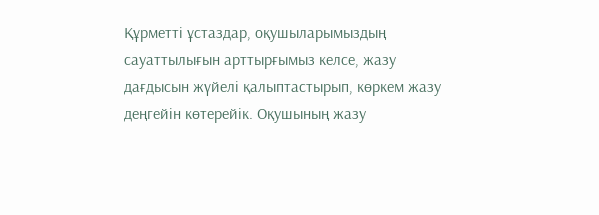Құрметті ұстаздар, оқушыларымыздың сауаттылығын арттырғымыз келсе, жазу дағдысын жүйелі қалыптастырып, көркем жазу деңгейін көтерейік. Оқушының жазу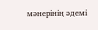мәнерінің әдемі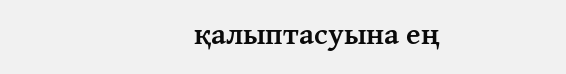қалыптасуына ең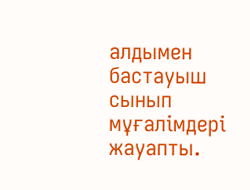алдымен бастауыш сынып мұғалімдері жауапты.